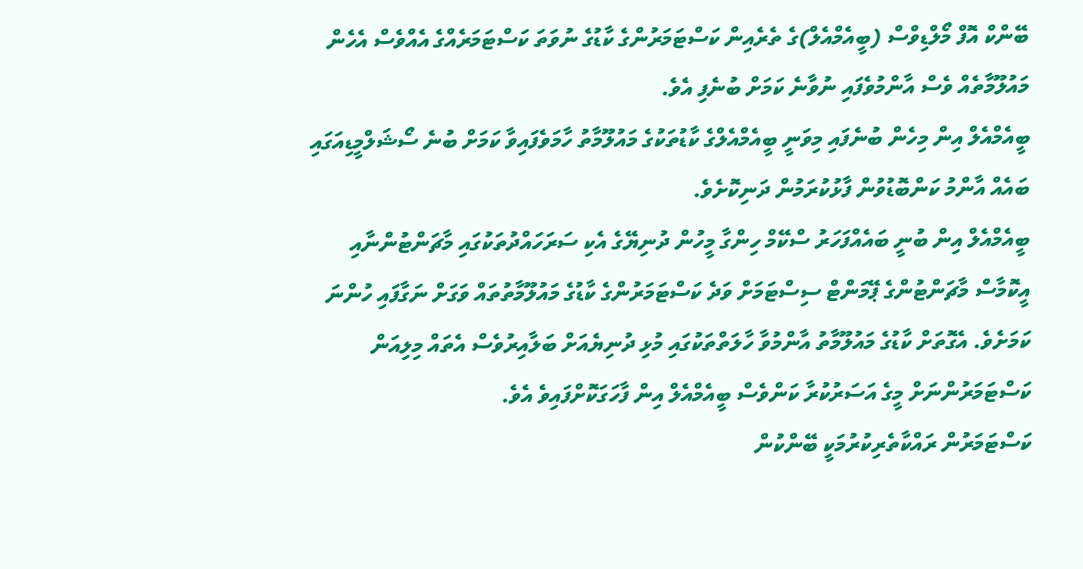ބޭންކް އޮފް މޯލްޑިވްސް (ބީއެމްއެލް)ގެ ތެރެއިން ކަސްޓަމަރުންގެ ކާޑުގެ ނުވަތަ ކަސްޓަމަރެއްގެ އެއްވެސް އެހެން މައުލޫމާތެއް ވެސް އާންމުވެފައި ނުވާނެ ކަމަށް ބުނެފި އެވެ.
ބީއެމްއެލް އިން މިހެން ބުނެފައި މިވަނީ ބީއެމްއެލްގެ ކާޑުތަކުގެ މައުލޫމާތު ހާމަވެފައިވާ ކަމަށް ބުނެ ސޯޝަލްމީޑިއަގައި ބައެއް އާންމު ކަންބޮޑުވުން ފާޅުކުރަމުން ދަނިކޮށެވެ.
ބީއެމްއެލް އިން ބުނީ ބައެއްފަހަރު ސްކޭމް ހިންގާ މީހުން ދުނިޔޭގެ އެކި ސަރަހައްދުތަކުގައި މާޗަންޓުންނާއި އީކޮމާސް މާޗަންޓުންގެ ޕޭމަންޓް ސިސްޓަމަށް ވަދެ ކަސްޓަމަރުންގެ ކާޑުގެ މައުލޫމާތުތައް ވަގަށް ނަގާފައި ހުންނަ ކަމަށެވެ. އެގޮތަށް ކާޑުގެ މައުލޫމާތު އާންމުވާ ހާލަތްތަކުގައި މުޅި ދުނިޔެއަށް ބަލާއިރުވެސް އެތައް މިލިއަން ކަސްޓަމަރުންނަށް މީގެ އަސަރުކުރާ ކަންވެސް ބީއެމްއެލް އިން ފާހަގަކޮށްފައިވެ އެވެ.
ކަސްޓަމަރުން ރައްކާތެރިކުރުމަކީ ބޭންކުން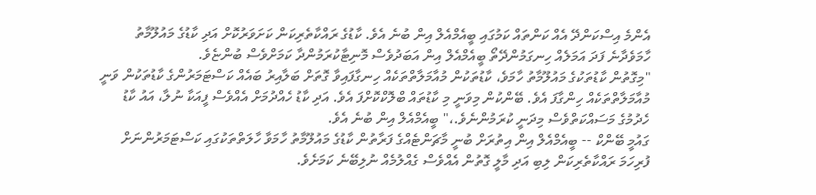އެންމެ އިސްކަންދޭ އެއް ކަންތައް ކަމުގައި ބީއެމްއެލް އިން ބުނެ އެވެ. ކާޑުގެ ރައްކާތެރިކަން ކަށަވަރުކޮށް އަދި ކާޑުގެ މައުލޫމާތު ހާމަވެދާނެ ފަދަ އަމަލެއް ހިނގަމުންދޭތޯ ބީއެމްއެލް އިން އަބަދުވެސް މޮނިޓާކުރަމުންދާ ކަމަށްވެސް ބުންޏެވެ.
"މިގޮތުން ކާޑުތަކުގެ މައުލޫމާތު ހާމަވެ، ކާޑުތަކުން މުއާމަލާތްތަކެއް ހިނގާފައިވާ ގޮތަށް ބަލާއިރު ބައެއް ކަސްޓަމަރުންގެ ކާޑުތަކުން ވަނީ މުއާމަލާތްތަކެއް ހިންގާފަ އެވެ. ބޭންކުން މިވަނީ މި ކާޑުތައް ބްލޮކްކޮށްފަ އެވެ. އަދި ކާޑު ހެއްދުމަށް އެއްވެސް ފީއަކާ ނުލާ، އައު ކާޑު ހެދުމުގެ މަސައްކަތްވެސް މިދަނީ ކުރަމުންނެވެ.،" ބީއެމްއެލް އިން ބުނެ އެވެ.
ގައުމީ ބޭންކް -- ބީއެމްއެލް އިން އިތުރަށް ބުނީ މާޗަންޓެއްގެ ފަރާތުން ކާޑުގެ މައުލޫމާތު ހާމަވާ ހާލަތްތަކުގައި ކަސްޓަމަރުންނަށް ފުރިހަމަ ރައްކާތެރިކަން ލިބި އަދި މާލީ ގޮތުން އެއްވެސް ގެއްލުމެއް ނުލިބޭނެ ކަމަށެވެ.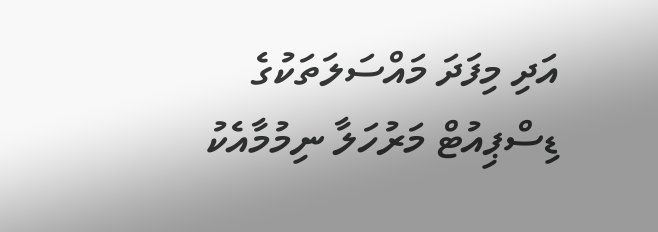އަދި މިފަދަ މައްސަލަތަކުގެ ޑިސްޕިއުޓް މަރުހަލާ ނިމުމާއެކު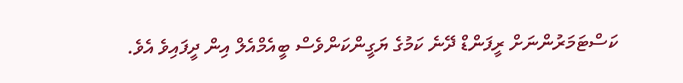ކަސްޓަމަރުންނަށް ރީފަންޑް ދޭނެ ކަމުގެ ޔަގީންކަންވެސް ބީއެމްއެލް އިން ދީފައިވެ އެވެ.